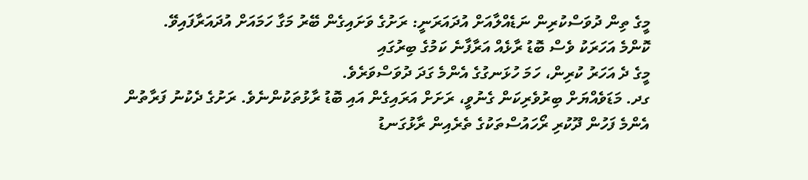މީގެ ތިން ދުވަސްކުރިން ނަޑެއްލާއަށް އުދައަރަނީ: ރަށުގެ ވަށައިގެން ބޭރު މަގާ ހަމައަށް އުދައަރާފައިވޭ.
ކޮންމެ އަހަރަކު ވެސް ބޮޑު ރާޅެއް އަރާފާނެ ކަމުގެ ބިރުގައި
މީގެ ދެ އަހަރު ކުރިން، ހަމަ ހުޅަނގުގެ އެންމެ ގަދަ ދުވަސްވަރެވެ.
ގދ. މަޑަވެއްޔަށް ބިރުވެރިކަން ގެނުވީ، ރަށަށް އަރައިގެން އައި ބޮޑު ރާޅުތަކުންނެވެ. ރަށުގެ ދެކުނު ފަރާތުން އެންމެ ފަހުން ދޫކުރި ރޯހައުސްތަކުގެ ތެރެއިން ރާޅުގަނޑު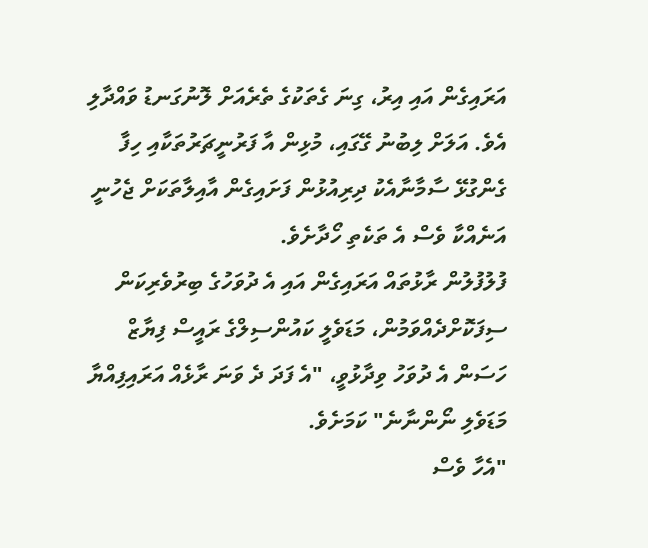އަރައިގެން އައި އިރު، ގިނަ ގެތަކުގެ ތެރެއަށް ލޮނުގަނޑު ވައްދާލި އެވެ. އަލަށް ލިބުނު ގޭގައި، މުޅިން އާ ފަރުނީޗަރުތަކާއި ހިފާ ގެންގުޅޭ ސާމާނާއެކު ދިރިއުޅުން ފަށައިގެން އާއިލާތަކަށް ޖެހުނީ އަނެއްކާ ވެސް އެ ތަކެތި ހޯދާށެވެ.
ފުލުފުލުން ރާޅުތައް އަރައިގެން އައި އެ ދުވަހުގެ ބިރުވެރިކަން ސިފަކޮށްދެއްވަމުން، މަޑަވެލީ ކައުންސިލްގެ ރައީސް ފިޔާޒް ހަސަން އެ ދުވަހު ވިދާޅުވީ، "އެ ފަދަ ދެ ވަނަ ރާޅެއް އަރައިފިއްޔާ މަޑަވެލި ނޯންނާނެ" ކަމަށެވެ.
"އެހާ ވެސް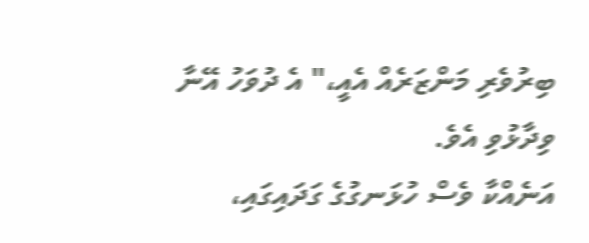ބިރުވެރި މަންޒަރެއް އެއީ،" އެ ދުވަހު އޭނާ ވިދާޅުވި އެވެ.
އަނެއްކާ ވެސް ހުޅަނގުގެ ގަދައިގައި،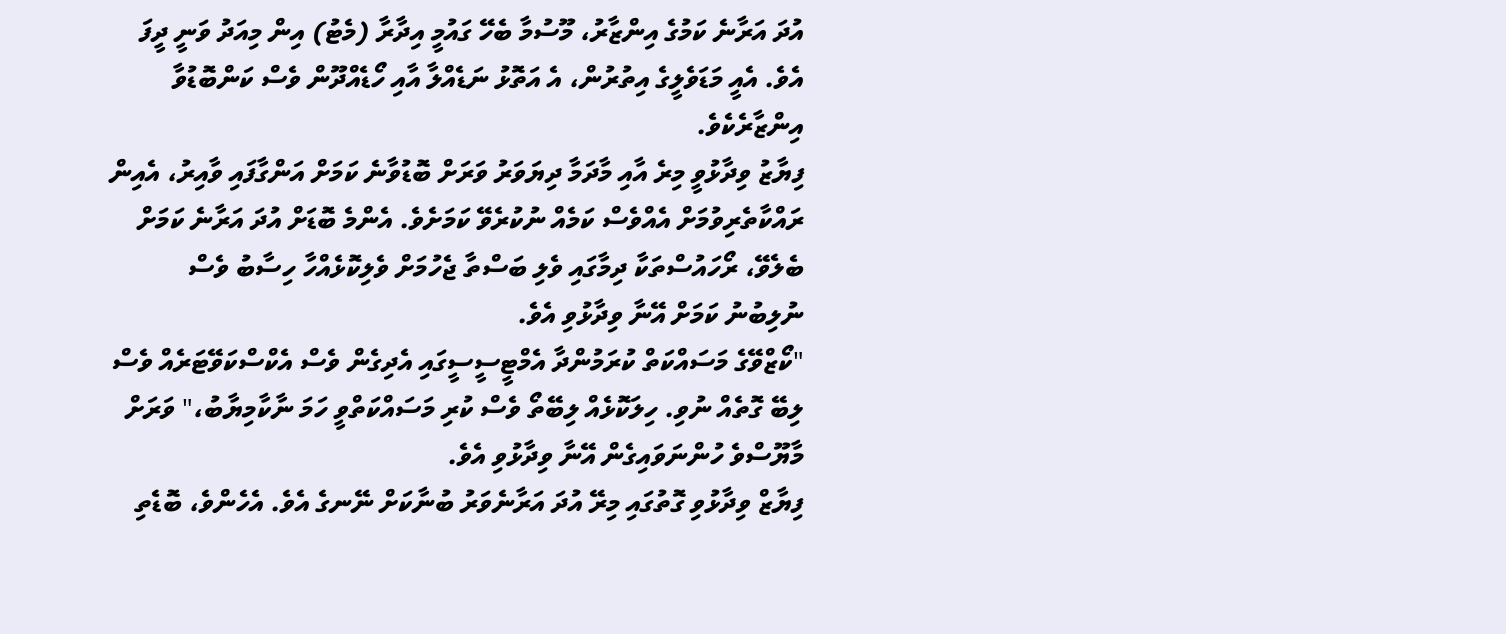އުދަ އަރާނެ ކަމުގެ އިންޒާރު، މޫސުމާ ބެހޭ ގައުމީ އިދާރާ (މެޓު) އިން މިއަދު ވަނީ ދީފަ އެވެ. އެއީ މަޑަވެލީގެ އިތުރުން، އެ އަތޮޅު ނަޑެއްލާ އާއި ހޯޑެއްދޫން ވެސް ކަންބޮޑުވާ އިންޒާރެކެވެ.
ފިޔާޒު ވިދާޅުވީ މިރެ އާއި މާދަމާ ދިޔަވަރު ވަރަށް ބޮޑުވާނެ ކަމަށް އަންގާފައި ވާއިރު، އެއިން ރައްކާތެރިވުމަށް އެއްވެސް ކަމެއް ނުކުރެވޭ ކަމަށެވެ. އެންމެ ބޮޑަށް އުދަ އަރާނެ ކަމަށް ބެލެވޭ، ރޯހައުސްތަކާ ދިމާގައި ވެލި ބަސްތާ ޖެހުމަށް ވެލިކޮޅެއްހާ ހިސާބު ވެސް ނުލިބުނު ކަމަށް އޭނާ ވިދާޅުވި އެވެ.
"ކޯޒްވޭގެ މަސައްކަތް ކުރަމުންދާ އެމްޓީސީސީގައި އެދިގެން ވެސް އެކްސްކަވޭޓަރެއް ވެސް ލިބޭ ގޮތެއް ނުވި. ހިލަކޮޅެއް ލިބޭތޯ ވެސް ކުރި މަސައްކަތްވީ ހަމަ ނާކާމިޔާބު،" ވަރަށް މާޔޫސްވެ ހުންނަވައިގެން އޭނާ ވިދާޅުވި އެވެ.
ފިޔާޒް ވިދާޅުވި ގޮތުގައި މިރޭ އުދަ އަރާނެވަރު ބުނާކަށް ނޭނގެ އެވެ. އެހެންވެ، ބޮޑެތި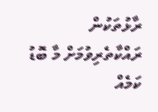ރާޅުތަކުން ރައްކާތެރިވުމަށް މާ ބޮޑު ކަމެއް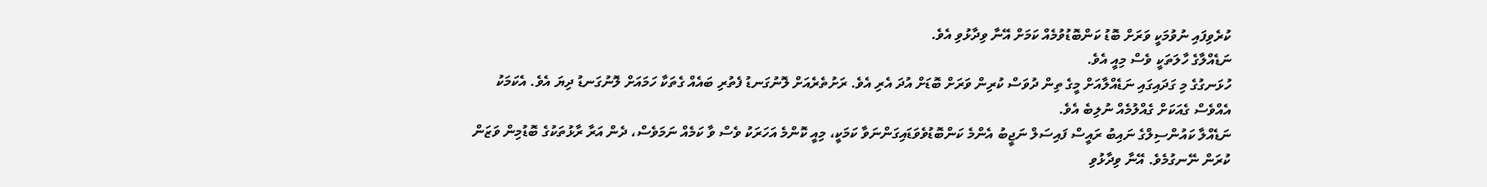ކުރެވިފައި ނުވުމަކީ ވަރަށް ބޮޑު ކަންބޮޑުވުމެއް ކަމަށް އޭނާ ވިދާޅުވި އެވެ.
ނަޑެއްލާގެ ހާލަތަކީ ވެސް މިއީ އެވެ.
ހުޅަނގުގެ މި ގަދައިގައި ނަޑެއްލާއަށް މީގެ ތިން ދުވަސް ކުރިން ވަރަށް ބޮޑަށް އުދަ އެރި އެވެ. ރަށުތެރެއަށް ލޮނުގަނޑު ފެތުރި ބައެއް ގެތަކާ ހަމައަށް ލޮނުގަނޑު ދިޔަ އެވެ. އެކަމަކު އެއްވެސް ގެއަކަށް ގެއްލުމެއް ނުލިބެ އެވެ.
ނަޑެއްލާ ކައުންސިލްގެ ނައިބު ރައީސް ފައިސަލް ނަޖީބު އެންމެ ކަންބޮޑުވެވަޑައިގަންނަވާ ކަމަކީ، މިއީ ކޮންމެ އަހަރަކު ވެސް ވާ ކަމެއް ނަމަވެސް، ދެން އަރާ ރާޅުތަކުގެ ބޮޑުމިން ވަޒަން ކުރަން ނޭނގުމެވެ. އޭނާ ވިދާޅުވި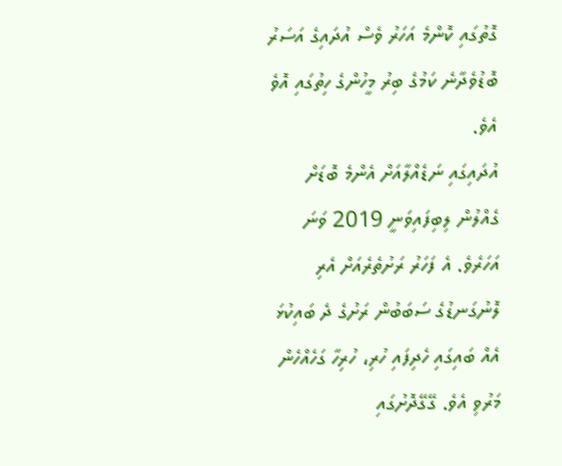ގޮތުގައި ކޮންމެ އަހަރު ވެސް އުދައިގެ އަސަރު ބޮޑުވެދާނެ ކަމުގެ ބިރު މީހުންގެ ހިތުގައި އޮވެ އެވެ.
އުދައިގައި ނަޑެއްލާއަށް އެންމެ ބޮޑަށް ގެއްލުން ލިބިފައިވަނީ 2019 ވަނަ އަހަރެވެ. އެ ފަހަރު ރަށުތެރެއަށް އެރި ލޮނުގަނޑުގެ ސަބަބުން ރަށުގެ ދެ ބައިކުޅަ އެއް ބައިގައި ހެދިފައި ހުރި، ހުރިހާ ގަހެއްހެން މަރުވި އެވެ. ގޭގޭދޮށުގައި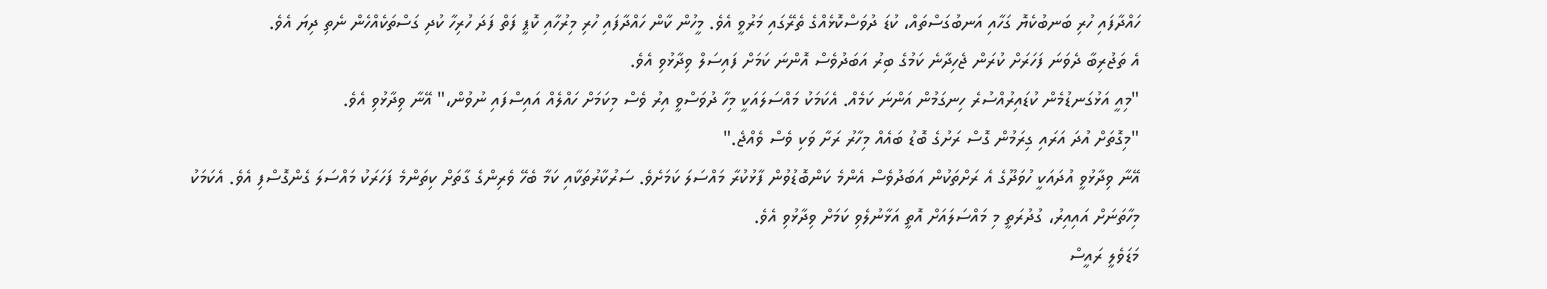ހައްދާފައި ހުރި ބަނބުކެޔޮ ގަހާއި އަނބުގަސްތައް، ކުޑަ ދުވަސްކޮޅެއްގެ ތެރޭގައި މަރުވީ އެވެ. މީހުން ކާން ހައްދާފައި ހުރި މިރުހާއި ކޮޕީ ފަތް ފަދަ ހުރިހާ ކުދި ގަސްތަކެއްހެން ނެތި ދިޔަ އެވެ.
އެ ތަޖުރިބާ ދެވަނަ ފަހަރަށް ކުރަން ޖެހިދާނެ ކަމުގެ ބިރު އަބަދުވެސް އޮންނަ ކަމަށް ފައިސަލް ވިދާޅުވި އެވެ.
"މިއީ އަޅުގަނޑުމެން ކުޑައިރުއްސުރެ ހިނގަމުން އަންނަ ކަމެއް. އެކަމަކު މައްސަލައަކީ މިހާ ދުވަސްވީ އިރު ވެސް މިކަމަށް ހައްލެއް އައިސްފައި ނުވުން،" އޭނާ ވިދާޅުވި އެވެ.
"މިގޮތަށް އުދަ އަރައި ގިރަމުން ގޮސް ރަށުގެ ބޮޑު ބައެއް މިހާރު ރަށާ ވަކި ވެސް ވެއްޖެ."
އޭނާ ވިދާޅުވީ އުދައަކީ ހުވަދޫގެ އެ ރަށްތަކުން އަބަދުވެސް އެންމެ ކަންބޮޑުވުން ފާޅުކުރާ މައްސަލަ ކަމަށެވެ. ސަރުކާރުތަކާއި ކަމާ ބެހޭ ވެރިންގެ ގާތަށް ކިތަންމެ ފަހަރަކު މައްސަލަ ގެންގޮސްފި އެވެ. އެކަމަކު މިހާތަނަށް އައިއިރު، ގުދުރަތީ މި މައްސަލައަށް އޮތީ އަޅާނުލެވި ކަމަށް ވިދާޅުވި އެވެ.
މަޑަވެލީ ރައީސް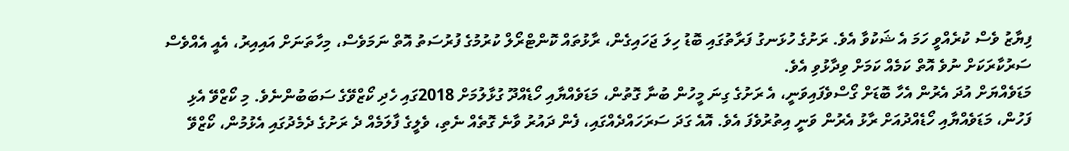ފިޔާޒު ވެސް ކުރެއްވީ ހަމަ އެ ޝަކުވާ އެވެ. ރަށުގެ ހުޅަނގު ފަރާތުގައި ބޮޑު ހިލަ ޖަހައިގެން، ރާޅުތައް ކޮންޓްރޯލް ކުރުމުގެ ފުރުސަތު އޮތް ނަމަވެސް، މިހާތަނަށް އައިއިރު، އެއީ އެއްވެސް ސަރުކާރަކަށް ނުވެ އޮތް ކަމެއް ކަމަށް ވިދާޅުވި އެވެ.
މަޑަވެއްޔަށް އުދަ އެރުން އެހާ ބޮޑަށް ގޯސްވެފައިވަނީ، އެ ރަށުގެ ގިނަ މީހުން ބުނާ ގޮތުން، މަޑަވެއްޔާއި ހޯޑެއްދޫ ގުޅާލުމަށް 2018ގައި ހެދި ކޯޒްވޭގެ ސަބަބުންނެވެ. މި ކޯޒްވޭ އެޅި ފަހުން، މަޑަވެއްޔާއި ހޯޑެއްދުއަށް ރާޅު އެރުން ވަނީ އިތުރުވެފަ އެވެ. އޮއެ ގަދަ ސަރަހައްދެއްގައި، ފެން ދައުރު ވާނެ ގޮތެއް ނެތި، ވެލީގެ ފާލަމެއް ދެ ރަށުގެ ދެމެދުގައި އެޅުމުން، ކޯޒްވޭ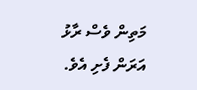މަތިން ވެސް ރާޅު އަރަން ފެށި އެވެ.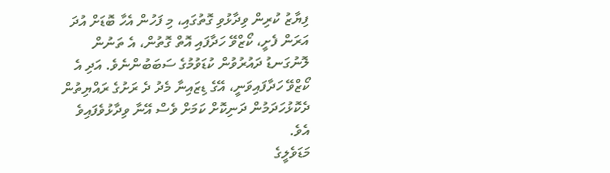ފިޔާޒު ކުރިން ވިދާޅުވި ގޮތުގައި، މި ފަހުން އެހާ ބޮޑަށް އުދަ އަރަން ފެށީ، ކޯޒްވޭ ހަދާފައި އޮތް ގޮތުން، އެ ތަނުން ލޮނުގަނޑު ދައުރުވުން ކުޑަވުމުގެ ސަބަބުންނެވެ. އަދި އެ ކޯޒްވޭ ހަދާފައިވަނީ، އޭގެ ޑިޒައިނާ މެދު ދެ ރަށުގެ ރައްޔިތުން ދެކޮޅުހަދަމުން ދަނިކޮށް ކަމަށް ވެސް އޭނާ ވިދާޅުވެފައިވެ އެވެ.
މަޑަވެލީގެ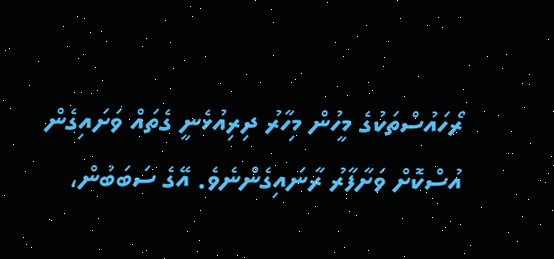ރޯހައުސްތަކުގެ މީހުން މިހާރު ދިރިއުޅެނީ ގެތައް ވަށައިގެން އުސްކޮށް ވަށާފާރު ރާނައިގެންނެވެ. އޭގެ ސަބަބުން،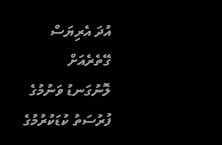އުދަ އެރިޔަސް ގޭތެރެއަށް ލޮނުގަނޑު ވަނުމުގެ ފުރުސަތު ކުޑަކުރުމުގެ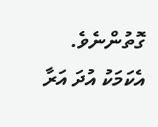ގޮތުންނެވެ. އެކަމަކު އުދަ އަރާ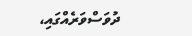ދުވަސްވަރެއްގައި،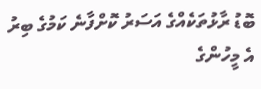ބޮޑު ރާޅުތަކެއްގެ އަސަރު ކޮށްފާނެ ކަމުގެ ބިރު އެ މީހުންގެ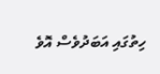ހިތުގައި އަބަދުވެސް އޮވެ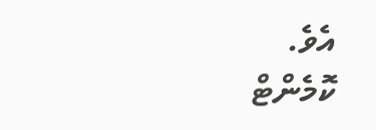އެވެ.
ކޮމެންޓް